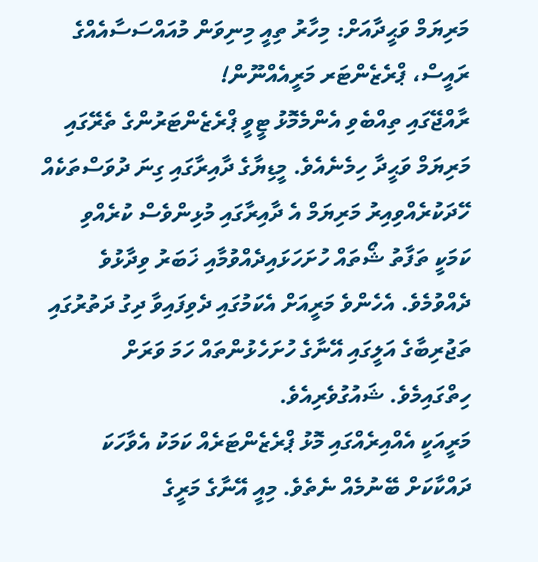މަރިޔަމް ވަޙީދާއަށް: މިހާރު ތިއީ މިނިވަން މުއައްސަސާއެއްގެ ރައީސް، ޕްރެޒެންޓަރ މަރީއެއްނޫން!
ރާއްޖޭގައި ތިއްބެވި އެންމެމޮޅު ޓީވީ ޕްރެޒެންޓަރުންގެ ތެރޭގައި މަރިޔަމް ވަޙީދާ ހިމެނެއެވެ. މީޑިޔާގެ ދާއިރާގައި ގިނަ ދުވަސްތަކެއް ހޭދަކުރެއްވިއިރު މަރިޔަމް އެ ދާއިރާގައި މުޅިންވެސް ކުރެއްވި ކަމަކީ ތަފާތު ޝޯތައް ހުށަހަޅައިދެއްވުމާއި ޚަބަރު ވިދާޅުވެ ދެއްވުމެވެ. އެހެންވެ މަރީއަށް އެކަމުގައި ދެވިފައިވާ ދިގު ދަތުރުގައި ތަޖުރިބާގެ އަލީގައި އޭނާގެ ހުށަހެޅުންތައް ހަމަ ވަރަށް ހިތްގައިމެވެ. ޝައުގުވެރިއެވެ.
މަރީއަކީ އެއްއިރެއްގައި މޮޅު ޕްރެޒެންޓަރެއް ކަމަކު އެވާހަކަ ދައްކާކަށް ބޭނުމެއް ނެތެވެ. މިއީ އޭނާގެ މަރީގެ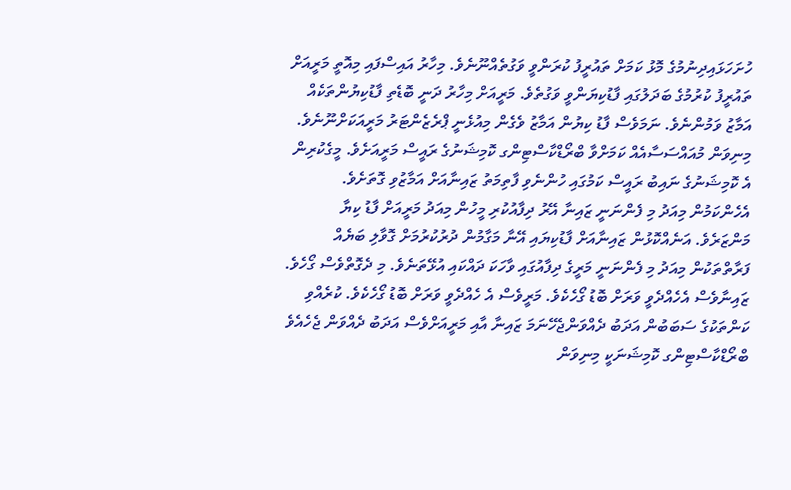ހުށަހަޅައިދިނުމުގެ މޮޅު ކަމަށް ތައުރީފު ކުރަންވީ ވަގުތެއްނޫނެވެ. މިހާރު އައިސްފައި މިއޮތީ މަރީއަށް ތައުރީފު ކުރުމުގެ ބަދަލުގައި ފާޑުކިޔަންވީ ވަގުތެވެ. މަރީއަށް މިހާރު ދަނީ ބޮޑެތި ފާޑުކިޔުންތަކެއް އަމާޒު ވަމުންނެވެ. ނަމަވެސް ފާޑު ކިޔުން އަމާޒު ވެގެން މިއުޅެނީ ޕްރެޒެންޓަރު މަރީއަކަށްނޫނެވެ. މިނިވަން މުއައްސަސާއެއް ކަމަށްވާ ބްރޯޑްކާސްޓިންގ ކޮމިޝަނުގެ ރައީސް މަރީއަށެވެ. މީގެކުރިން އެ ކޮމިޝަނުގެ ނައިބު ރައީސް ކަމުގައި ހުންނެވި ފާތިމަތު ޒައިނާއަށް އަމާޒުވި ގޮތަށެވެ.
އެހެންކަމުން މިއަދު މި ފެންނަނީ ޒައިނާ އޭރު ދިފާއުކުރި މީހުން މިއަދު މަރީއަށް ފާޑު ކިޔާ މަންޒަރެވެ. އަނެއްކޮޅުން ޒައިނާއަށް ފާޑުކިޔައި އޭނާ މަގާމުން ދުރުކުރުމަށް ގޮވާލި ބަޔެއް ފަރާތްތަކުން މިއަދު މި ފެންނަނީ މަރީގެ ދިފާއުގައި ވާހަކަ ދައްކައި އުޅޭތަނެވެ. މި ދެގޮތްވެސް ގޯހެވެ. ޒައިނާވެސް އެހެއްދެވީ ވަރަށް ބޮޑު ގޯހެކެވެ. މަރީވެސް އެ ހެއްދެވީ ވަރަށް ބޮޑު ގޯހެކެވެ. ކުރެއްވި ކަންތަކުގެ ސަބަބުން އަދަބު ދެއްވަންޖެހޭނަމަ ޒައިނާ އާއި މަރީއަށްވެސް އަދަބު ދެއްވަން ޖެހެއެވެ
ބްރޯޑްކާސްޓިންގ ކޮމިޝަނަކީ މިނިވަން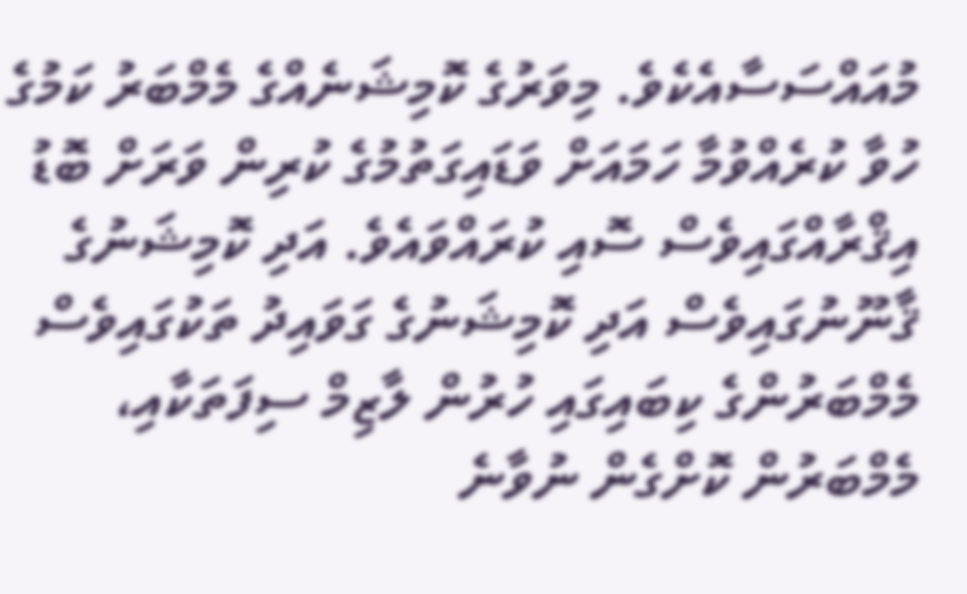މުއައްސަސާއެކެވެ. މިވަރުގެ ކޮމިޝަނެއްގެ މެމްބަރު ކަމުގެ ހުވާ ކުރެއްވުމާ ހަމައަށް ވަޑައިގަތުމުގެ ކުރިން ވަރަށް ބޮޑު އިޤްރާއްގައިވެސް ސޮއި ކުރައްވައެވެ. އަދި ކޮމިޝަނުގެ ޤާނޫނުގައިވެސް އަދި ކޮމިޝަނުގެ ގަވައިދު ތަކުގައިވެސް މެމްބަރުންގެ ކިބައިގައި ހުރުން ލާޒިމް ސިފަތަކާއި، މެމްބަރުން ކޮށްގެން ނުވާނެ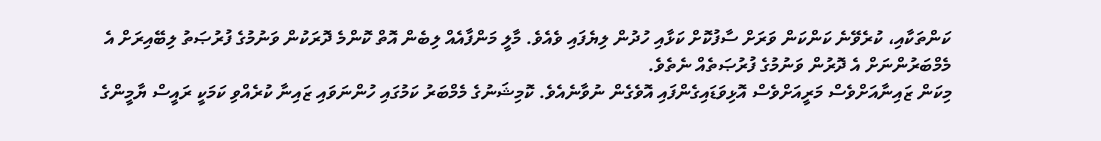ކަންތަކާއި، ކުރެވޭނެ ކަންކަން ވަރަށް ސާފުކޮށް ކަޅާއި ހުދުން ލިޔެފައި ވެއެވެ. މާލީ މަންފާއެއް ލިބެން އޮތް ކޮންމެ ދޮރަކުން ވަނުމުގެ ފުރުޞަތު ލިބޭއިރަށް އެ މެމްބަރުންނަށް އެ ދޮރުން ވަނުމުގެ ފުރުޞަތެއް ނެތެވެ.
މިކަން ޒައިނާއަށްވެސް މަރީއަށްވެސް އޮޅިވަޑައިގެންފައި އޮވެގެން ނުވާނެއެވެ. ކޮމިޝަނުގެ މެމްބަރު ކަމުގައި ހުންނަވައި ޒައިނާ ކުރެއްވި ކަމަކީ ރައީސް ޔާމީންގެ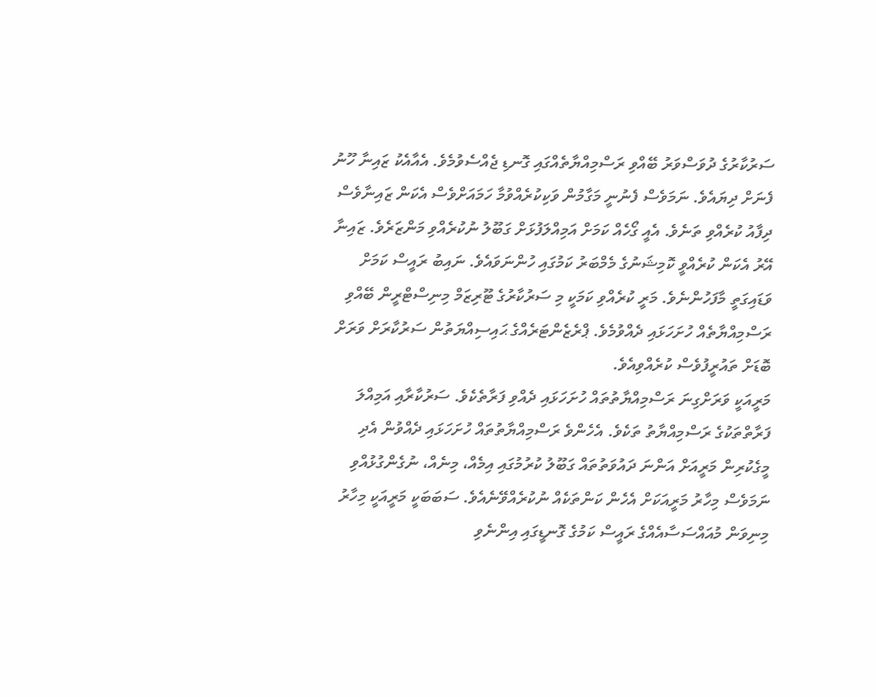ސަރުކާރުގެ ދުވަސްވަރު ބޭއްވި ރަސްމިއްޔާތެއްގައި ގޮނޑި ޖެއްސެވުމެވެ. އެއާއެކު ޒައިނާ ހޫނު ފެނަށް ދިޔައެވެ. ނަމަވެސް ފެނުނީ މަގާމުން ވަކިކުރެއްވުމާ ހަމައަށްވެސް އެކަން ޒައިނާވެސް ދިފާއު ކުރެއްވި ތަނެވެ. އެއީ ގޯހެއް ކަމަށް އަމިއްލަފުޅަށް ގަބޫލު ނުކުރެއްވި މަންޒަރެވެ. ޒައިނާ އޭރު އެކަން ކުރެއްވީ ކޮމިޝަނުގެ މެމްބަރު ކަމުގައި ހުންނަވައެވެ. ނައިބު ރައީސް ކަމަށް ވަޑައިގަތީ މާފަހުންނެވެ. މަރީ ކުރެއްވި ކަމަކީ މި ސަރުކާރުގެ ޓޫރިޒަމް މިނިސްޓްރީން ބޭއްވި ރަސްމިއްޔާތެއް ހުށަހަޅައި ދެއްވުމެވެ. ޕްރެޒެންޓަރެއްގެ ޙައިސިއްޔަތުން ސަރުކާރަށް ވަރަށް ބޮޑަށް ތައުރީފުވެސް ކުރެއްވިއެވެ.
މަރީއަކީ ވަރަށްގިނަ ރަސްމިއްޔާތުތައް ހުށަހަޅައި ދެއްވި ފަރާތެކެވެ. ސަރުކާރާއި އަމިއްލަ ފަރާތްތަކުގެ ރަސްމިއްޔާތު ތަކެވެ. އެހެންވެ ރަސްމިއްޔާތުތައް ހުށަހަޅައި ދެއްވުން އެދި މީގެކުރިން މަރީއަށް އަންނަ ދައުވަތުތައް ގަބޫލު ކުރުމުގައި އިމެއް، މިނެއް، ނުގެންގުޅުއްވި ނަމަވެސް މިހާރު މަރީއަކަށް އެހެން ކަންތަކެއް ނުކުރެއްވޭނެއެވެ. ސަބަބަކީ މަރީއަކީ މިހާރު މިނިވަން މުއައްސަސާއެއްގެ ރައީސް ކަމުގެ ގޮނޑީގައި އިންނެވި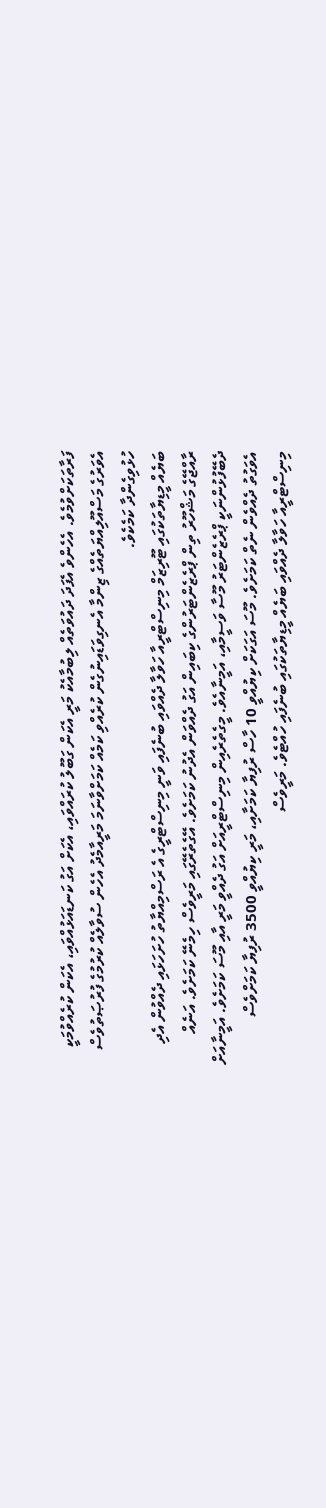ފަރާތަކަށްވުމެވެ. އެހެންވެ އެފަދަ ދައުވަތެއް ލިބުމާއެކު މަރީ އެކަން ގަބޫލު ކުރައްވައި، އެކަށް އަގު ކަނޑައަޅުއްވައި، އެކަން ކުރެއްވުމަކީ އެވަރުގެ މަސްއޫލިއްޔަތެއްގެ ޒިންމާ އެނގިވަޑައިނުގެން ކުރެއްވި ކަމެއް ކަމަށްވާނަމަ މަރީއާމެދު އެހެން ސުވާލެއް ކުރުމުގެ ފުރުޞަތުވެސް ހުޅުވިގެންދާ ކަމެކެވެ.
ބަޔެއް މީޑިޔާތަކުގައި ޓޫރިޒަމް މިނިސްޓްރީއާ ހަވާލާ ދެއްވައި ބުނެފައި ވަނީ މިނިސްޓްރީގެ އެ ރަސްމިއްޔާތު ހުށަހަޅައި ދެއްވުން އެދި ރާއްޖޭގެ މަޝްހޫރު ތިން ޕްރެޒެންޓަރުންގެ ކިބައިން އަގު ދެއްވަން އެދުނު ކަމަށެވެ. އޭގެތެރޭގައި މަރީވެސް ހިމެނޭ ކަމަށެވެ. އަނެއް ދެބޭފުޅުންނަކީ ޕްރެޒެންޓަރު މޫސާ ވަސީމާއި، އަމީނާއެވެ. މީގެތެރެއިން މިނިސްޓްރީއަށް އަގު ދެއްވީ މަރީ އާއި މޫސަ ކަމަށެވެ. އަމީނާއަށް އެވަގުތު ދެއްވެން ނެތް ކަމަށެވެ. މޫސަ އަގަކަށް ކިޔުއްވީ 10 ހާސް ރުފިޔާ ކަމަށާއި، މަރީ ކިޔުއްވީ 3500 ރުފިޔާ ކަމަށްވެސް މިނިސްޓްރީއާ ހަވާލާ ދެއްވައި ބަޔެއް މީޑިޔާތަކުގައި ބުނެފައި ހުއްޓެވެ. މަރީވެސް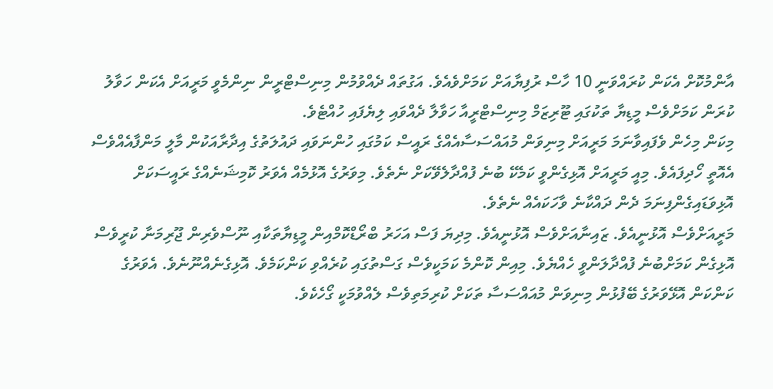އާންމުކޮށް އެކަން ކުރައްވަނީ 10 ހާސް ރުފިޔާއަށް ކަމަށްވެއެވެ. އަގުތައް ދެއްވުމުން މިނިސްޓްރީން ނިންމެވީ މަރީއަށް އެކަން ހަވާލު ކުރަން ކަމަށްވެސް މީޑިޔާ ތަކުގައި ޓޫރިޒަމް މިނިސްޓްރީއާ ހަވާލާ ދެއްވައި ލިޔެފައި ހުއްޓެވެ.
މިކަން މިހެން ވެފައިވާނަމަ މަރީއަށް މިނިވަން މުއައްސަސާއެއްގެ ރައީސް ކަމުގައި ހުންނަވައި ދައުލަތުގެ އިދާރާއަކުން މާލީ މަންފާއެއްވެސް އެއޮތީ ހޯދިފައެވެ. މިއީ މަރީއަށް އޮޅިގެންވީ ކަމެކޭ ބުނެ ފުއްދާލެވޭކަށް ނެތެވެ. މިވަރުގެ އޮޅުމެއް އެވަރު ކޮމިޝަނެއްގެ ރައީސަކަށް އޮޅިވަޑައިގެންފިނަމަ ދެން ދައްކާނެ ވާހަކައެއް ނެތެވެ.
މަރީއަށްވެސް އޮޅުނީއެވެ. ޒައިނާއަށްވެސް އޮޅުނީއެވެ. މިދިޔަ ފަސް އަހަރު ބްރޯޑްކޮމްއިން މީޑިޔާތަކާއި ނޫސްވެރިން ޖޫރިމަނާ ކުރީވެސް އޮޅިގެން ކަމަށްބުނެ ފުއްދާލަންވީ ހެއްޔެވެ. މިއިން ކޮންމެ ކަމަކީވެސް ގަސްތުގައި ކުރެއްވި ކަންކަމެވެ. އޮޅިގެނެއްނޫނެވެ. އެވަރުގެ ކަންކަން އޮޅޭވަރުގެ ބޭފުޅުން މިނިވަން މުއައްސަސާ ތަކަށް ކުރިމަތިވެސް ލެއްވުމަކީ ގޯހެކެވެ.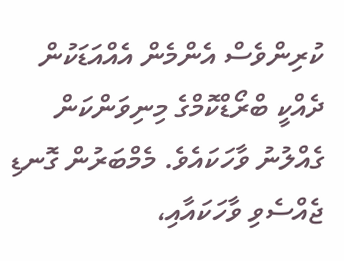ކުރިންވެސް އެންމެން އެއްއަޑަކުން ދެއްކީ ބްރޯޑްކޮމްގެ މިނިވަންކަން ގެއްލުނު ވާހަކައެވެ. މެމްބަރުން ގޮނޑި ޖެއްސެވި ވާހަކައާއި،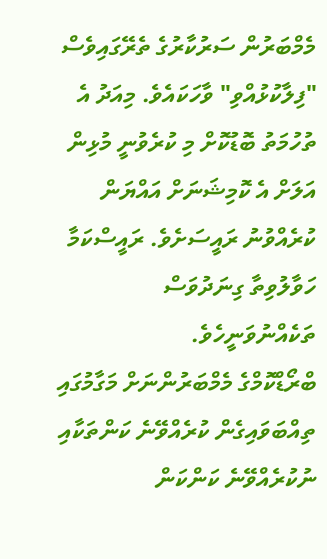މެމްބަރުން ސަރުކާރުގެ ތެރޭގައިވެސް "ފިލާކުޅުއްވި" ވާހަކައެވެ. މިއަދު އެ ތުހުމަތު ބޮޑުކޮށް މި ކުރެވުނީ މުޅިން އަލަށް އެ ކޮމިޝަނަށް އައްޔަން ކުރެއްވުނު ރައީސަށެވެ. ރައީސްކަމާ ހަވާލުވިތާ ގިނަދުވަސް ތަކެއްނުވަނީހެވެ.
ބްރޯޑްކޮމްގެ މެމްބަރުންނަށް މަގާމުގައި ތިއްބަވައިގެން ކުރެއްވޭނެ ކަންތަކާއި ނުކުރެއްވޭނެ ކަންކަން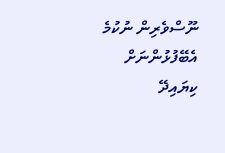ނޫސްވެރިން ނުކުމެ އެބޭފުޅުންނަށް ކިޔައިދޭ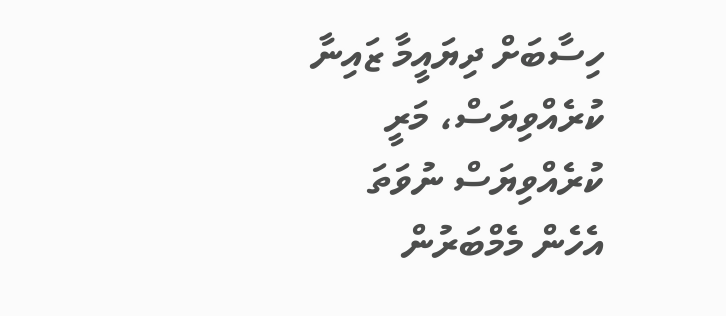ހިސާބަށް ދިޔައީމާ ޒައިނާ ކުރެއްވިޔަސް، މަރީ ކުރެއްވިޔަސް ނުވަތަ އެހެން މެމްބަރުން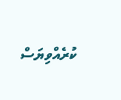ކުރެއްވިޔަސް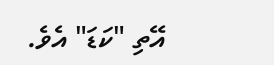އޭތި "ކަޑަ" އެވެ.